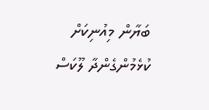ބަޔާން މިއުނިކަށް ކުޅެމުންގެންދާ ލޫކަސް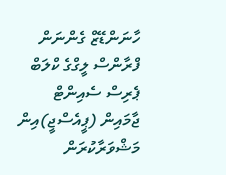ހާނަންޑޭޒް ގެންނަން ފްރާންސް ލީގްގެ ކްލަބް ޕެރިސް ސެއިންޓް ޖާމައިން (ޕީއެސްޖީ)އިން މަޝްވަރާކުރަން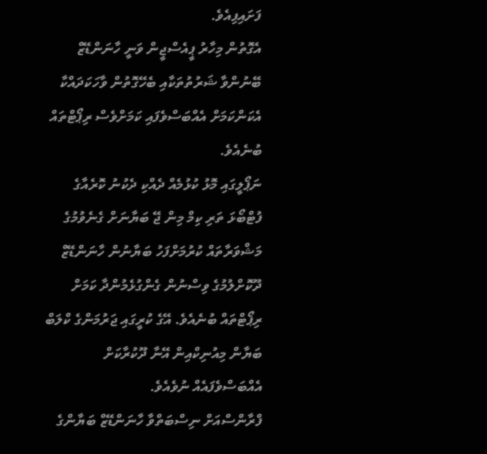ފަށައިފިއެވެ.
އެގޮތުން މިހާރު ޕީއެސްޖީން ވަނީ ހާނަންޑޭޒް ބޭނުންވާ ޝަރުތުތަކާއި ބެހޭގޮތުން ވާހަކަދައްކާ އެކަންކަމަށް އެއްބަސްވެފައި ކަމަށްވެސް ރިޕޯޓްތައް ބުނެއެވެ.
ނަޕޯލީގައި މޮޅު ކުޅުމެއް ދެއްކި ދެކުނު ކޮރެއާގެ ފުޓްބޯޅަ ތަރި ކިމް މިން ޖޭ ބަޔާނަށް ގެނެވުމުގެ މަޝްވަރާތައް ކުރުމަށްފަހު ބަޔާނުން ހާނަންޑޭޒް ދޫކޮށްލުމުގެ ވިސްނުން ގެންގުޅެމުންދާ ކަމަށް ރިޕޯޓްތައް ބުނެއެވެ. އޭގެ ކުރީގައި ޖަރުމަންގެ ކްލަބް ބަޔާން މިއުނިކްއިން އޭނާ ދޫކުރާކަށް އެއްބަސްވެފައެއް ނުވެއެވެ.
ފްރާންސްއަށް ނިސްބަތްވާ ހާނަންޑޭޒް ބަޔާންގެ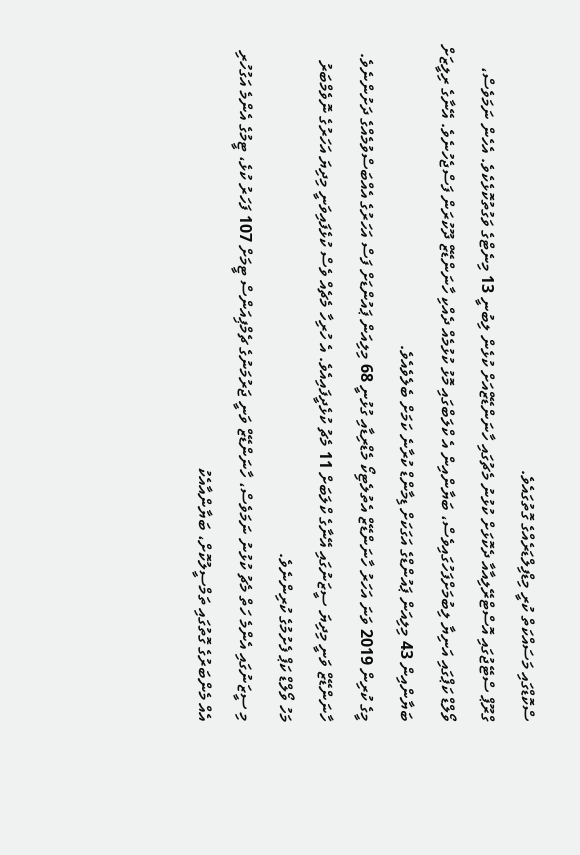ސްކޮޑްގައި މަސައްކަތް ކުރީ މިޑްފިލްޑަރެއްގެ ގޮތުގައެވެ.
ގްރޫޕް ސްޓޭޖުގައި އޮސްޓްރޭލިއާއާ ދެކޮޅަށް ކުޅުނު މެޗުގައި ހާނަންޑޭޒްއަށް ކުޅެން ލިބުނީ 13 މިނެޓްގެ ވަގުތުކޮޅެކެވެ. އެހެން ނަމަވެސް، ވޯލްޑް ކަޕްގައި އަނިޔާ ލިބުމަށްފަހުގައިވެސް، ބަޔާންއިން އެ ކްލަބްގައި މޮޅު ކުޅުމެއް ދެއްކި ހާނަންޑޭޒް ދޫކުރަން ފަސްޖެހުނެވެ. އޭނާގެ ރިލީޒަށް ބަޔާންއިން 43 މިލިއަން ޕައުންޑްގެ އަގަކަށް ޑިމާންޑް ކުރާނެ ކަމަށް ބެލެވެއެވެ.
މީގެ ކުރިން 2019 ވަނަ އަހަރު ހާނަންޑޭޒް އެތުލެޓިކޯ މެޑްރިޑާއި ގުޅުނީ 68 މިލިއަން ޕައުންޑަށް ފަސް އަހަރުގެ އެއްބަސްވުމެއްގެ ދަށުންނެވެ.
ހާނަންޑޭޒް ވަނީ މިދިޔަ ސީޒަނުގައި އޭނާގެ ކްލަބަށް 11 މެޗު ކުޅެދީފައިއެވެ. އެ ހުރިހާ މެޗެއް ވެސް ކުޅެފައިވަނީ މިދިޔަ އަހަރުގެ ނޮވެމްބަރު މަހު ވޯލްޑް ކަޕް ފެށުމުގެ ކުރިންނެވެ.
މި ސީޒަނުގައި އެންމެ ހަތް މެޗު ކުޅުނު ނަމަވެސް، ހާނަންޑޭޒް ވަނީ ޖަރުމަނުގެ ޗެމްޕިއަންސް ޓީމަށް 107 ފަހަރު ކުޅެ، ޓީމުގެ އެންމެ އަގުހުރި އެއް މެންބަރުގެ ގޮތުގައި ތަމްސީލުކޮށް، ބަޔާންއާއެކު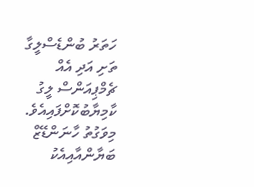ހަތަރު ބުންޑެސްލީގާ ތަށި އަދި އެއް ޗެމްޕިއަންސް ލީގު ކާމިޔާބުކޮށްފައިއެވެ. މިވަގުތު ހާނަންޑޭޒް ބަޔާންއާއިއެކު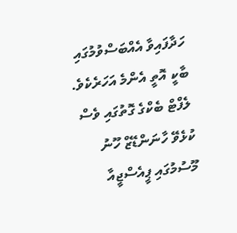ހަދާފައިވާ އެއްބަސްވުމުގައި ބާކީ އޮތީ އެންމެ އަހަރެކެވެ.
ލެފްޓް ބެކްގެ ގޮތުގައި ވެސް ކުޅެވޭ ހާނަންޑޭޒް ހޫނު މޫސުމުގައި ޕީއެސްޖީއާ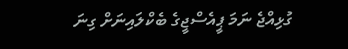ގުޅިއްޖެ ނަމަ ޕީއެސްޖީގެ ބެކްލައިނަށް ގިނަ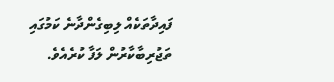ފައިދާތަކެއް ލިބިގެންދާނެ ކަމުގައި ތަޖުރިބާކާރުން ލަފާ ކުރެއެވެ.